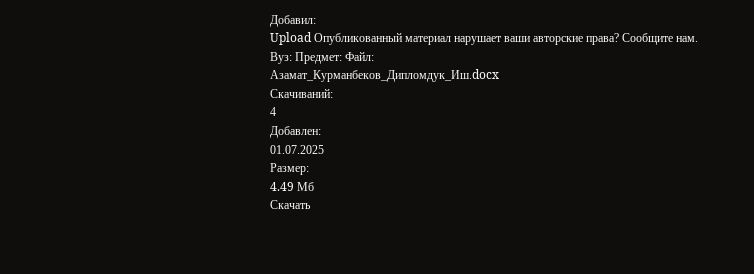Добавил:
Upload Опубликованный материал нарушает ваши авторские права? Сообщите нам.
Вуз: Предмет: Файл:
Азамат_Курманбеков_Дипломдук_Иш.docx
Скачиваний:
4
Добавлен:
01.07.2025
Размер:
4.49 Mб
Скачать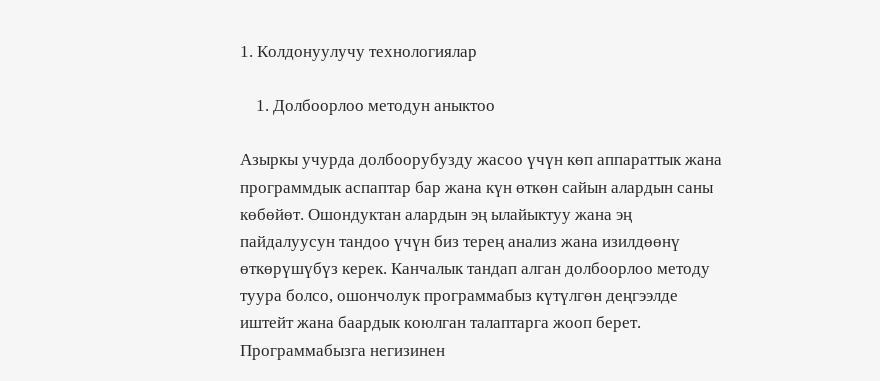1. Колдонуулучу технологиялар

    1. Долбоорлоо методун аныктоо

Азыркы учурда долбоорубузду жасоо үчүн көп аппараттык жана программдык аспаптар бар жана күн өткөн сайын алардын саны көбөйөт. Ошондуктан алардын эң ылайыктуу жана эң пайдалуусун тандоо үчүн биз терең анализ жана изилдөөнү өткөрүшүбүз керек. Канчалык тандап алган долбоорлоо методу туура болсо, ошончолук программабыз күтүлгөн деңгээлде иштейт жана баардык коюлган талаптарга жооп берет. Программабызга негизинен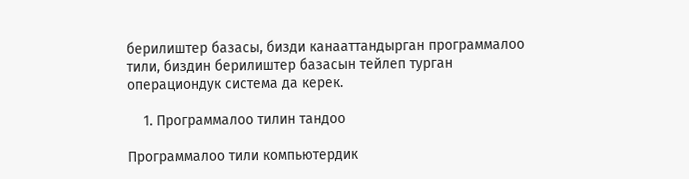берилиштер базасы, бизди канааттандырган программалоо тили, биздин берилиштер базасын тейлеп турган операциондук система да керек.

    1. Программалоо тилин тандоо

Программалоо тили компьютердик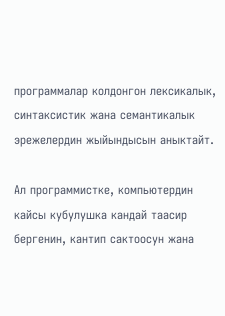программалар колдонгон лексикалык, синтаксистик жана семантикалык эрежелердин жыйындысын аныктайт.

Ал программистке, компьютердин кайсы кубулушка кандай таасир бергенин, кантип сактоосун жана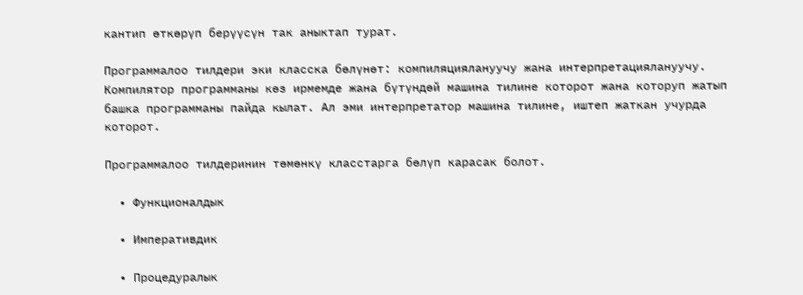кантип өткөрүп берүүсүн так аныктап турат.

Программалоо тилдери эки класска бөлүнөт: компиляциялануучу жана интерпретациялануучу. Компилятор программаны көз ирмемде жана бүтүндөй машина тилине которот жана которуп жатып башка программаны пайда кылат. Ал эми интерпретатор машина тилине, иштеп жаткан учурда которот.

Программалоо тилдеринин төмөнкү класстарга бөлүп карасак болот.

  • Функционалдык

  • Императивдик

  • Процедуралык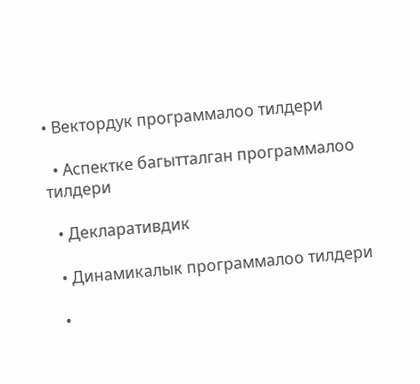• Вектордук программалоо тилдери

  • Аспектке багытталган программалоо тилдери

  • Декларативдик

  • Динамикалык программалоо тилдери

  •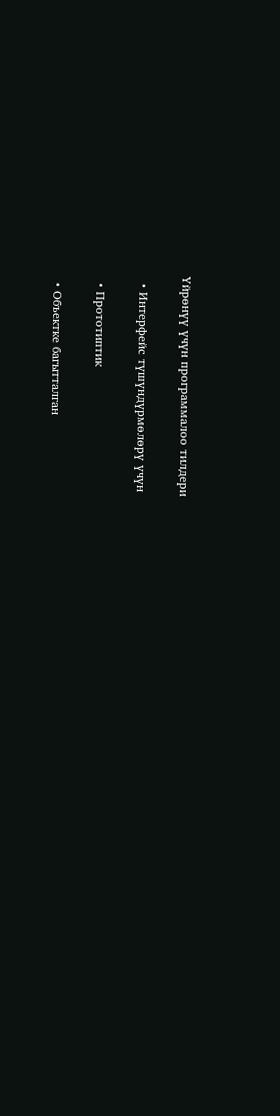Үйрөнүү үчүн программалоо тилдери

  • Интерфейс түшүндүрмөлөрү үчүн

  • Прототиптик

  • Объектке багытталган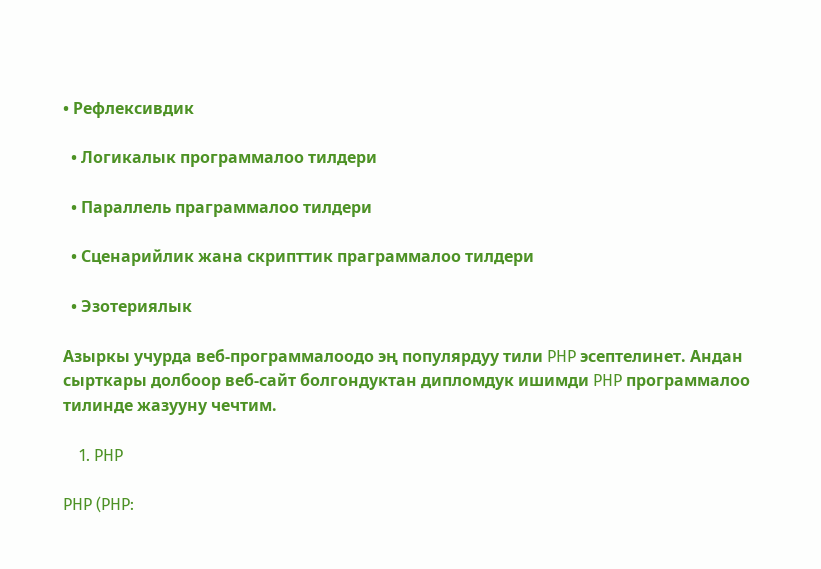• Рефлексивдик

  • Логикалык программалоо тилдери

  • Параллель праграммалоо тилдери

  • Сценарийлик жана скрипттик праграммалоо тилдери

  • Эзотериялык

Азыркы учурда веб-программалоодо эң популярдуу тили PHP эсептелинет. Андан сырткары долбоор веб-сайт болгондуктан дипломдук ишимди PHP программалоо тилинде жазууну чечтим.

    1. PHP

PHP (PHP: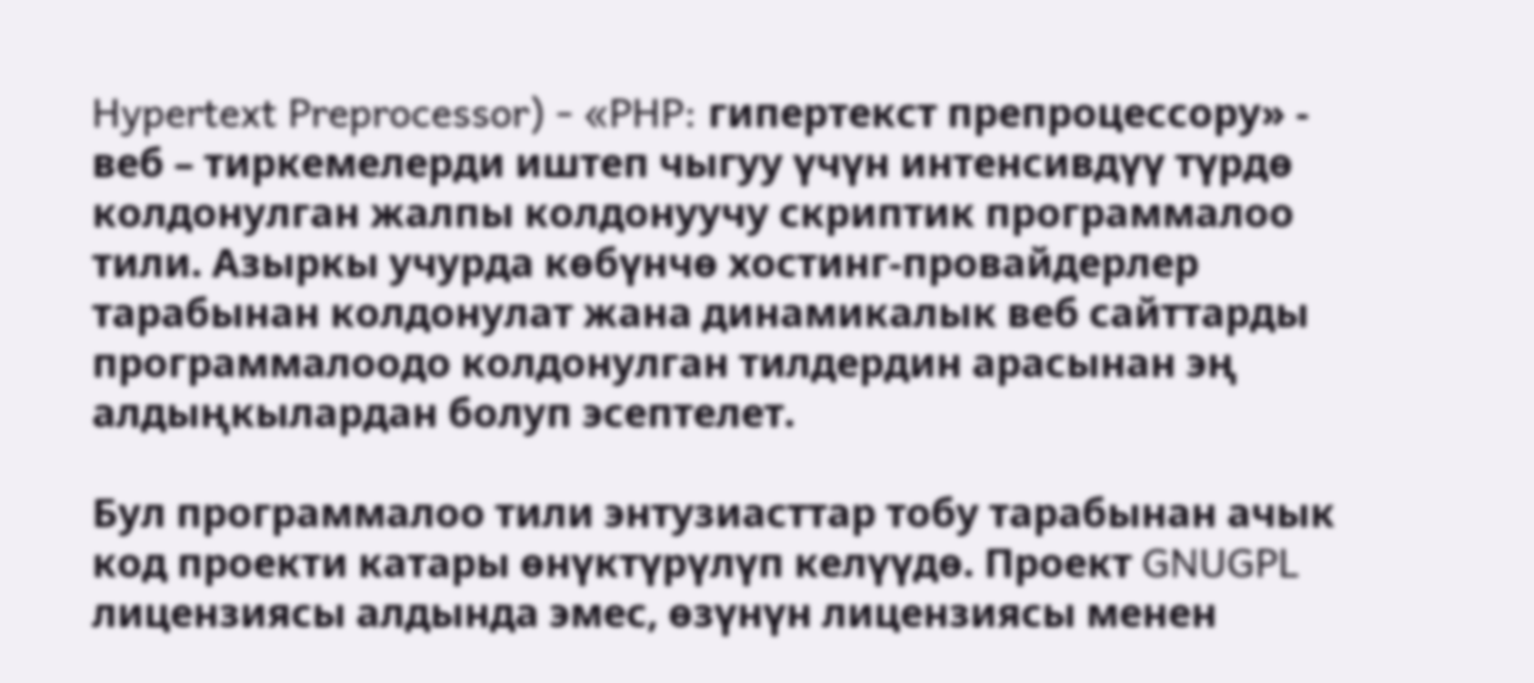Hypertext Preprocessor) - «PHP: гипертекст препроцессору» - веб – тиркемелерди иштеп чыгуу үчүн интенсивдүү түрдө колдонулган жалпы колдонуучу скриптик программалоо тили. Азыркы учурда көбүнчө хостинг-провайдерлер тарабынан колдонулат жана динамикалык веб сайттарды программалоодо колдонулган тилдердин арасынан эң алдыңкылардан болуп эсептелет.

Бул программалоо тили энтузиасттар тобу тарабынан ачык код проекти катары өнүктүрүлүп келүүдө. Проект GNUGPL лицензиясы алдында эмес, өзүнүн лицензиясы менен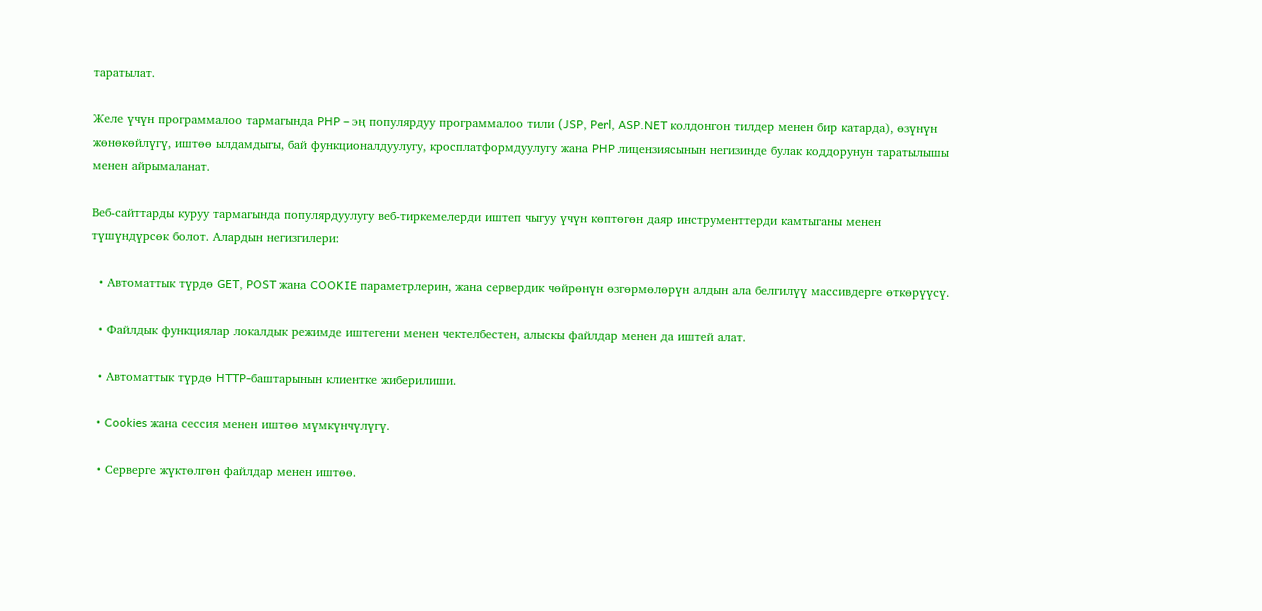таратылат.

Желе үчүн программалоо тармагында PHP – эң популярдуу программалоо тили (JSP, Perl, ASP.NET колдонгон тилдер менен бир катарда), өзүнүн жөнөкөйлүгү, иштөө ылдамдыгы, бай функционалдуулугу, кросплатформдуулугу жана PHP лицензиясынын негизинде булак коддорунун таратылышы менен айрымаланат.

Веб-сайттарды куруу тармагында популярдуулугу веб-тиркемелерди иштеп чыгуу үчүн көптөгөн даяр инструменттерди камтыганы менен түшүндүрсөк болот. Алардын негизгилери:

  • Автоматтык түрдө GET, POST жана COOKIE параметрлерин, жана сервердик чөйрөнүн өзгөрмөлөрүн алдын ала белгилүү массивдерге өткөрүүсү.

  • Файлдык функциялар локалдык режимде иштегени менен чектелбестен, алыскы файлдар менен да иштей алат.

  • Автоматтык түрдө HTTP-баштарынын клиентке жиберилиши.

  • Cookies жана сессия менен иштөө мүмкүнчүлүгү.

  • Серверге жүктөлгөн файлдар менен иштөө.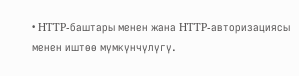• HTTP-баштары менен жана HTTP-авторизациясы менен иштөө мүмкүнчүлүгү.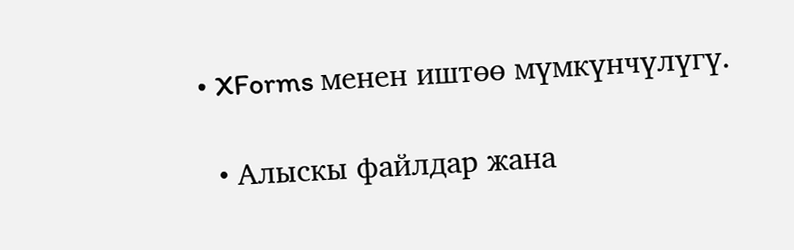• XForms менен иштөө мүмкүнчүлүгү.

  • Алыскы файлдар жана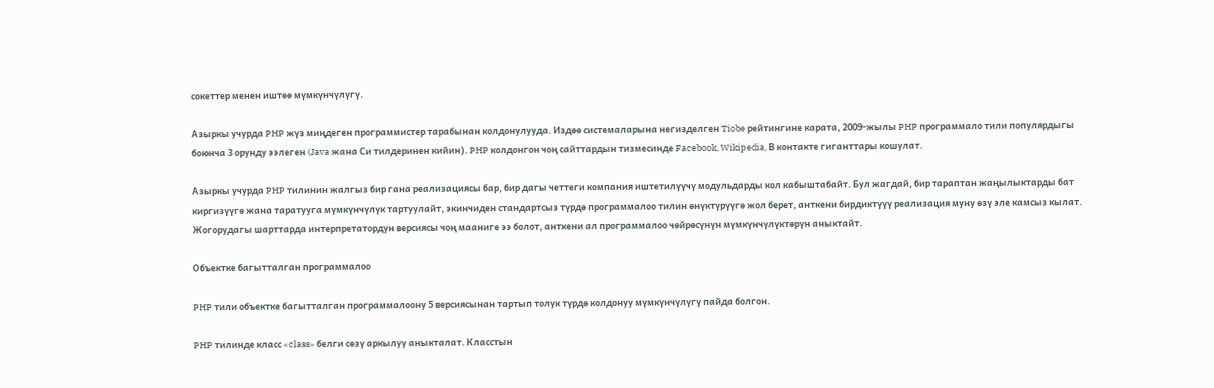сокеттер менен иштөө мүмкүнчүлүгү.

Азыркы учурда PHP жүз миңдеген программистер тарабынан колдонулууда. Издөө системаларына негизделген Tiobe рейтингине карата, 2009-жылы PHP программало тили популярдыгы боюнча 3 орунду ээлеген (Java жана Cи тилдеринен кийин). PHP колдонгон чоң сайттардын тизмесинде Facebook, Wikipedia, В контакте гиганттары кошулат.

Азыркы учурда PHP тилинин жалгыз бир гана реализациясы бар, бир дагы четтеги компания иштетилүүчү модульдарды кол кабыштабайт. Бул жагдай, бир тараптан жаңылыктарды бат киргизүүгө жана таратууга мүмкүнчүлүк тартуулайт, экинчиден стандартсыз түрдө программалоо тилин өнүктүрүүгө жол берет, анткени бирдиктүүү реализация муну өзү эле камсыз кылат. Жогорудагы шарттарда интерпретатордун версиясы чоң мааниге ээ болот, анткени ал программалоо чөйрөсүнүн мүмкүнчүлүктөрүн аныктайт.

Объектке багытталган программалоо

PHP тили объектке багытталган программалоону 5 версиясынан тартып толук түрдө колдонуу мүмкүнчүлүгү пайда болгон.

PHP тилинде класс «class» белги сөзү аркылуу аныкталат. Класстын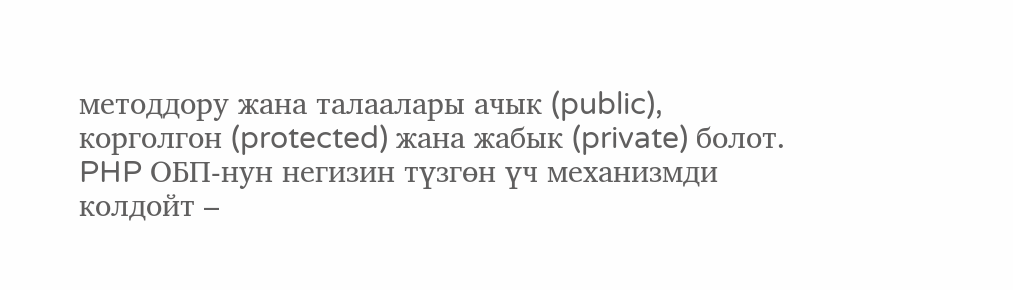методдору жана талаалары ачык (public), корголгон (protected) жана жабык (private) болот. PHP ОБП-нун негизин түзгөн үч механизмди колдойт –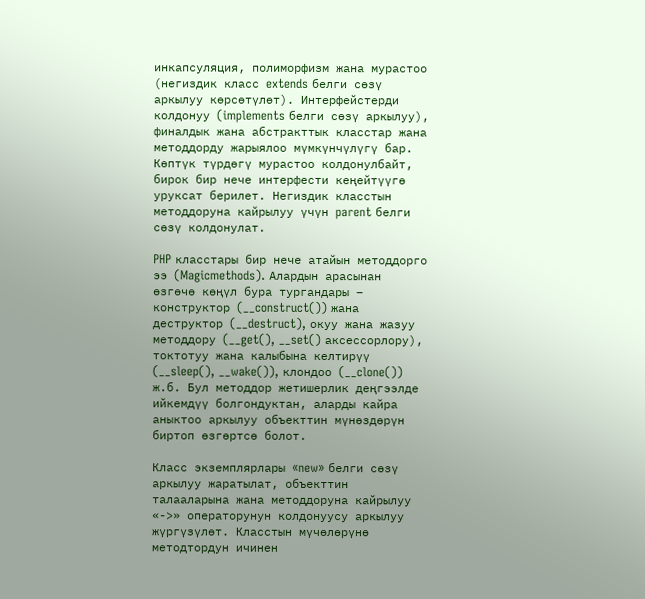инкапсуляция, полиморфизм жана мурастоо (негиздик класс extends белги сөзү аркылуу көрсөтүлөт). Интерфейстерди колдонуу (implements белги сөзү аркылуу), финалдык жана абстракттык класстар жана методдорду жарыялоо мүмкүнчүлүгү бар. Көптүк түрдөгү мурастоо колдонулбайт, бирок бир нече интерфести кеңейтүүгө уруксат берилет. Негиздик класстын методдоруна кайрылуу үчүн parent белги сөзү колдонулат.

PHP класстары бир нече атайын методдорго ээ (Magicmethods). Алардын арасынан өзгөчө көңүл бура тургандары – конструктор (__construct()) жана деструктор (__destruct), окуу жана жазуу методдору (__get(), __set() аксессорлору), токтотуу жана калыбына келтирүү (__sleep(), __wake()), клондоо (__clone()) ж.б. Бул методдор жетишерлик деңгээлде ийкемдүү болгондуктан, аларды кайра аныктоо аркылуу объекттин мүнөздөрүн биртоп өзгөртсө болот.

Класс экземплярлары «new» белги сөзү аркылуу жаратылат, объекттин талааларына жана методдоруна кайрылуу «->» операторунун колдонуусу аркылуу жүргүзүлөт. Класстын мүчөлөрүнө методтордун ичинен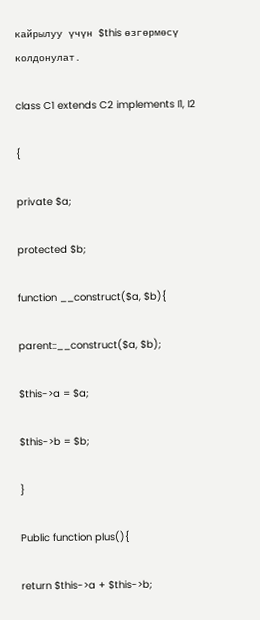кайрылуу үчүн $this өзгөрмөсү колдонулат.

class C1 extends C2 implements I1, I2

{

private $a;

protected $b;

function __construct($a, $b){

parent::__construct($a, $b);

$this->a = $a;

$this->b = $b;

}

Public function plus(){

return $this->a + $this->b;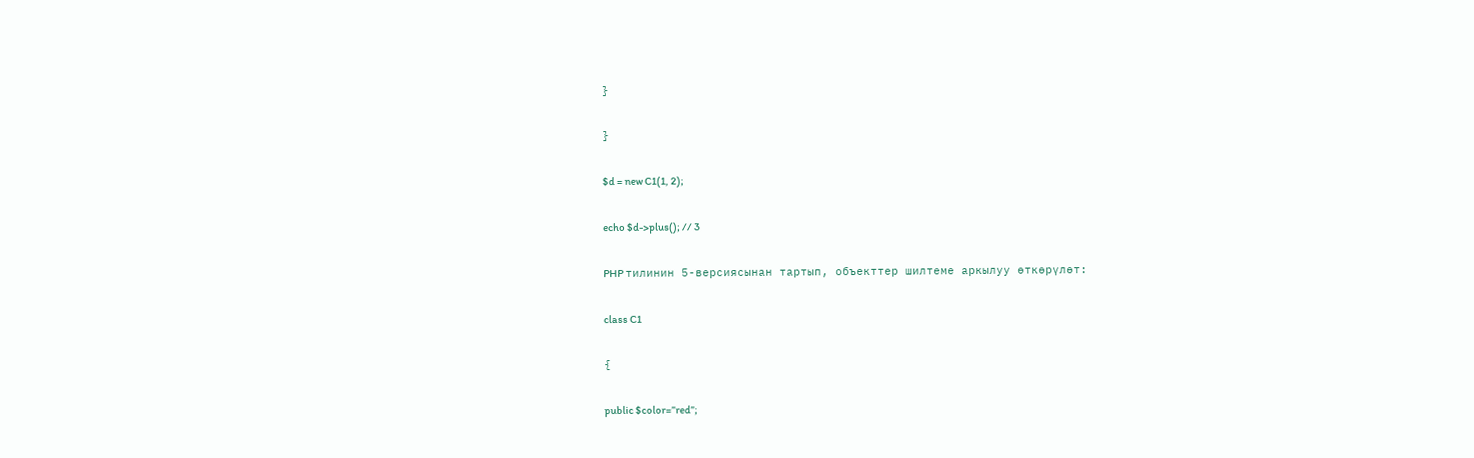}

}

$d = new C1(1, 2);

echo $d->plus(); // 3

PHP тилинин 5-версиясынан тартып, объекттер шилтеме аркылуу өткөрүлөт:

class C1

{

public $color=”red”;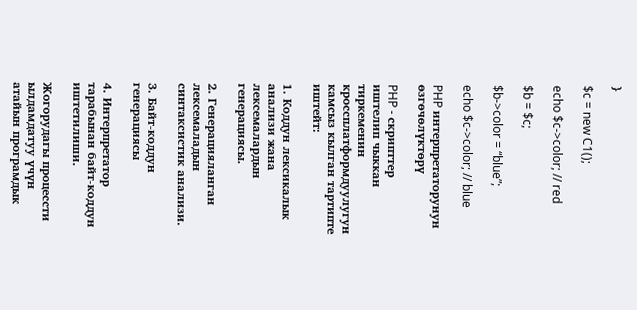}

$c = new C1();

echo $c->color; // red

$b = $c;

$b->color = “blue”;

echo $c->color; // blue

PHP интерпретаторунун өзгөчөлүктөрү

PHP - скрипттер иштелип чыккан тиркеменин кроссплатформдуулугун камсыз кылган тартипте иштейт:

1. Коддун лексикалык анализи жана лексемалардын генерациясы.

2. Генерацияланган лексемаладын синтаксистик анализи.

3. Байт-коддун генерациясы

4. Интерпретатор тарабынан байт-коддун иштетилиши.

Жогорудагы процессти ылдамдатуу үчүн атайын програмдык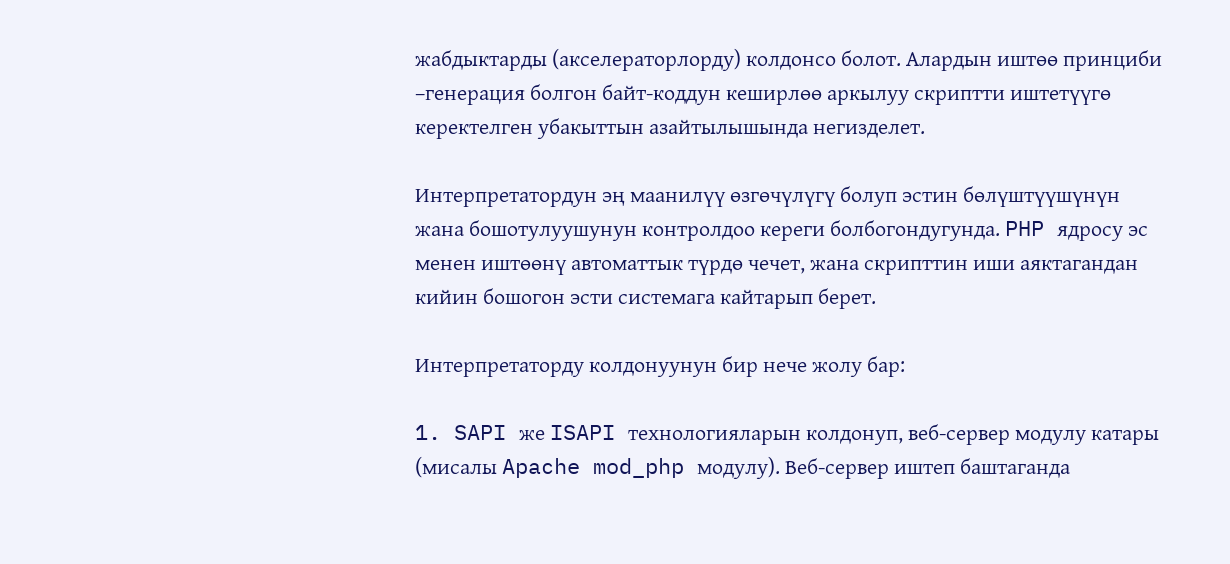жабдыктарды (акселераторлорду) колдонсо болот. Алардын иштөө принциби –генерация болгон байт-коддун кеширлөө аркылуу скриптти иштетүүгө керектелген убакыттын азайтылышында негизделет.

Интерпретатордун эң маанилүү өзгөчүлүгү болуп эстин бөлүштүүшүнүн жана бошотулуушунун контролдоо кереги болбогондугунда. PHP ядросу эс менен иштөөнү автоматтык түрдө чечет, жана скрипттин иши аяктагандан кийин бошогон эсти системага кайтарып берет.

Интерпретаторду колдонуунун бир нече жолу бар:

1. SAPI же ISAPI технологияларын колдонуп, веб-сервер модулу катары (мисалы Apache mod_php модулу). Веб-сервер иштеп баштаганда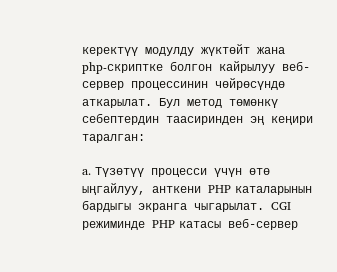керектүү модулду жүктөйт жана php-скриптке болгон кайрылуу веб-сервер процессинин чөйрөсүндө аткарылат. Бул метод төмөнкү себептердин таасиринден эң кеңири таралган:

a. Түзөтүү процесси үчүн өтө ыңгайлуу, анткени PHP каталарынын бардыгы экранга чыгарылат. CGI режиминде PHP катасы веб-сервер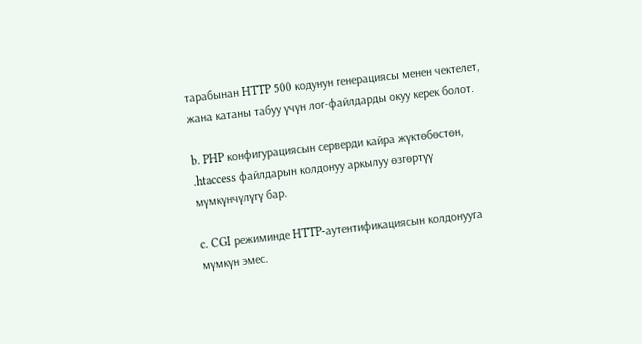тарабынан HTTP 500 кодунун генерациясы менен чектелет, жана катаны табуу үчүн лог-файлдарды окуу керек болот.

b. PHP конфигурациясын серверди кайра жүктөбөстөн, .htaccess файлдарын колдонуу аркылуу өзгөртүү мүмкүнчүлүгү бар.

c. CGI режиминде HTTP-аутентификациясын колдонууга мүмкүн эмес.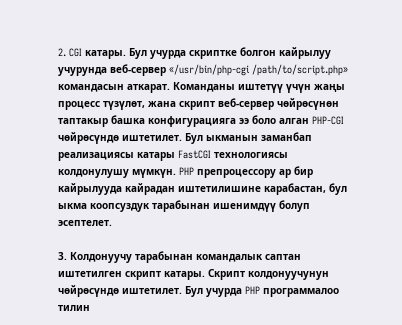2. CGI катары. Бул учурда скриптке болгон кайрылуу учурунда веб-сервер «/usr/bin/php-cgi /path/to/script.php» командасын аткарат. Команданы иштетүү үчүн жаңы процесс түзүлөт, жана скрипт веб-сервер чөйрөсүнөн таптакыр башка конфигурацияга ээ боло алган PHP-CGI чөйрөсүндө иштетилет. Бул ыкманын заманбап реализациясы катары FastCGI технологиясы колдонулушу мүмкүн. PHP препроцессору ар бир кайрылууда кайрадан иштетилишине карабастан, бул ыкма коопсуздук тарабынан ишенимдүү болуп эсептелет.

3. Колдонуучу тарабынан командалык саптан иштетилген скрипт катары. Скрипт колдонуучунун чөйрөсүндө иштетилет. Бул учурда PHP программалоо тилин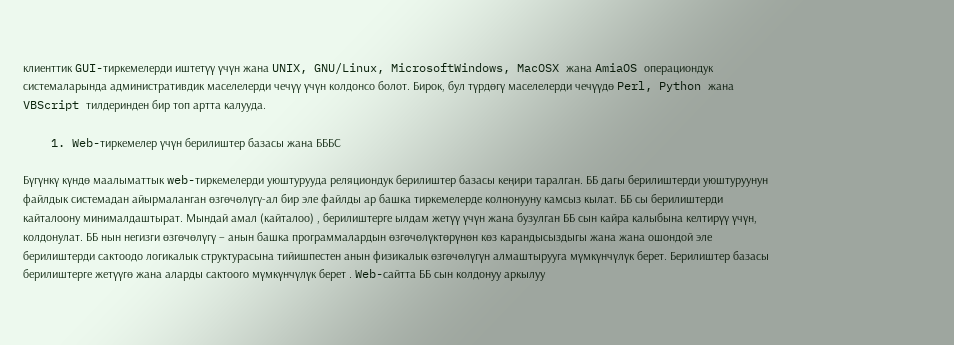клиенттик GUI-тиркемелерди иштетүү үчүн жана UNIX, GNU/Linux, MicrosoftWindows, MacOSX жана AmiaOS операциондук системаларында административдик маселелерди чечүү үчүн колдонсо болот. Бирок, бул түрдөгү маселелерди чечүүдө Perl, Python жана VBScript тилдеринден бир топ артта калууда.

    1. Web-тиркемелер үчүн берилиштер базасы жана БББС

Бүгүнкү күндө маалыматтык web-тиркемелерди уюштурууда реляциондук берилиштер базасы кеңири таралган. ББ дагы берилиштерди уюштуруунун файлдык системадан айырмаланган өзгөчөлүгү-ал бир эле файлды ар башка тиркемелерде колнонууну камсыз кылат. ББ сы берилиштерди кайталоону минималдаштырат. Мындай амал (кайталоо) , берилиштерге ылдам жетүү үчүн жана бузулган ББ сын кайра калыбына келтирүү үчүн, колдонулат. ББ нын негизги өзгөчөлүгү – анын башка программалардын өзгөчөлүктөрүнөн көз карандысыздыгы жана жана ошондой эле берилиштерди сактоодо логикалык структурасына тийишпестен анын физикалык өзгөчөлүгүн алмаштырууга мүмкүнчүлүк берет. Берилиштер базасы берилиштерге жетүүгө жана аларды сактоого мүмкүнчүлүк берет . Web-сайтта ББ сын колдонуу аркылуу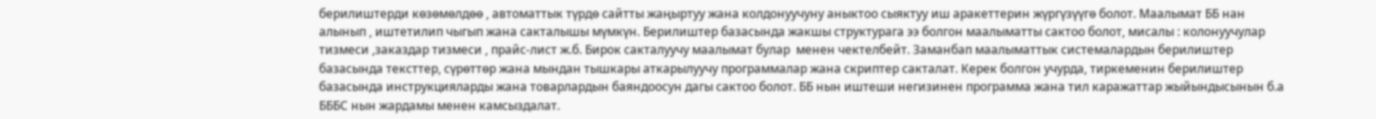берилиштерди көзөмөлдөө , автоматтык түрдө сайтты жаңыртуу жана колдонуучуну аныктоо сыяктуу иш аракеттерин жүргүзүүгө болот. Маалымат ББ нан алынып , иштетилип чыгып жана сакталышы мүмкүн. Берилиштер базасында жакшы структурага ээ болгон маалыматты сактоо болот, мисалы : колонуучулар тизмеси ,заказдар тизмеси , прайс-лист ж.б. Бирок сакталуучу маалымат булар  менен чектелбейт. Заманбап маалыматтык системалардын берилиштер базасында тексттер, сүрөттөр жана мындан тышкары аткарылуучу программалар жана скриптер сакталат. Керек болгон учурда, тиркеменин берилиштер базасында инструкцияларды жана товарлардын баяндоосун дагы сактоо болот. ББ нын иштеши негизинен программа жана тил каражаттар жыйындысынын б.а БББС нын жардамы менен камсыздалат.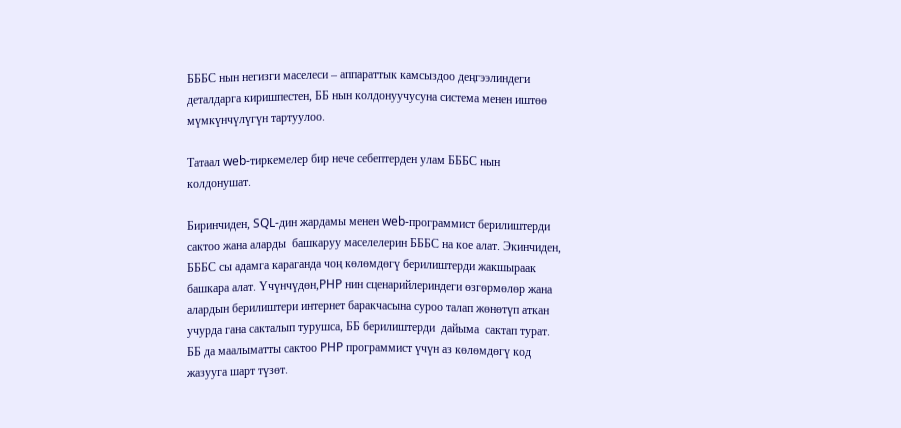БББС нын негизги маселеси – аппараттык камсыздоо деңгээлиндеги деталдарга киришпестен, ББ нын колдонуучусуна система менен иштөө мүмкүнчүлүгүн тартуулоо.

Татаал web-тиркемелер бир нече себептерден улам БББС нын колдонушат.

Биринчиден, SQL-дин жардамы менен web-программист берилиштерди  сактоо жана аларды  башкаруу маселелерин БББС на кое алат. Экинчиден, БББС сы адамга караганда чоң көлөмдөгү берилиштерди жакшыраак башкара алат. Үчүнчүдөн,PHP нин сценарийлериндеги өзгөрмөлөр жана алардын берилиштери интернет баракчасына суроо талап жөнөтүп аткан учурда гана сакталып турушса, ББ берилиштерди  дайыма  сактап турат. ББ да маалыматты сактоо PHP программист үчүн аз көлөмдөгү код жазууга шарт түзөт.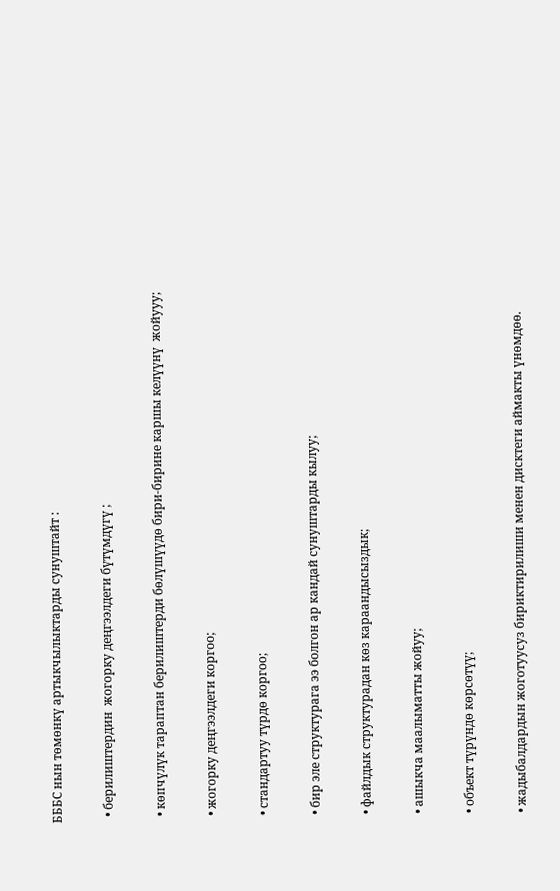БББС нын төмөнкү артыкчылыктарды сунуштайт :

  • берилиштердин  жогорку деңгээлдеги бүтүмдүгү ;

  • көпчүлүк тараптан берилиштерди бөлүшүүдө бири-бирине каршы келүүнү  жойууу;

  • жогорку деңгээлдеги коргоо;

  • стандартуу түрдө коргоо;

  • бир эле структурага ээ болгон ар кандай сунуштарды кылуу;

  • файлдык структурадан көз караандысыздык;

  • ашыкча маалыматты жойуу;

  • объект түрүндө көрсөтүү;

  • жадыбалдардын жоготуусуз бириктирилиши менен дисктеги аймакты үнөмдөө.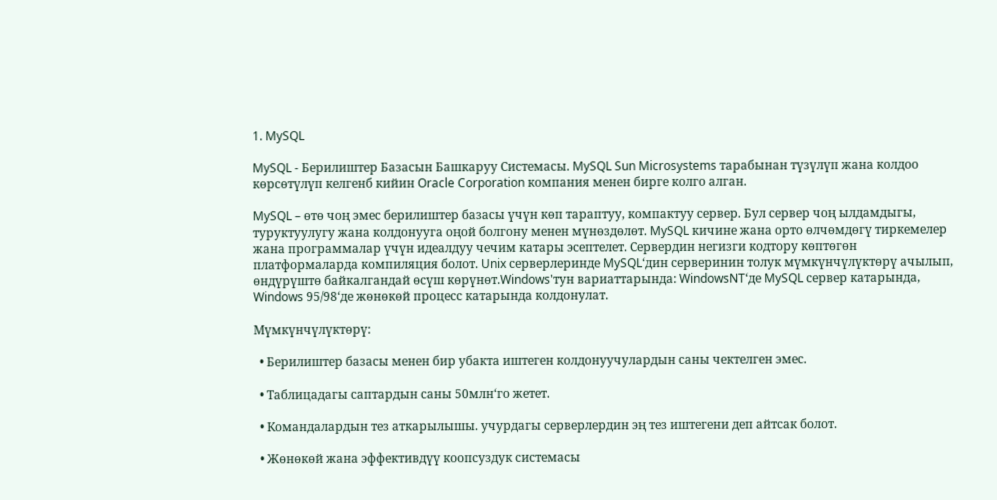1. MySQL

MySQL - Берилиштер Базасын Башкаруу Системасы. MySQL Sun Microsystems тарабынан түзүлүп жана колдоо көрсөтүлүп келгенб кийин Oracle Corporation компания менен бирге колго алган.

MySQL – өтө чоң эмес берилиштер базасы үчүн көп тараптуу, компактуу сервер. Бул сервер чоң ылдамдыгы, туруктуулугу жана колдонууга оңой болгону менен мүнөздөлөт. MySQL кичине жана орто өлчөмдөгү тиркемелер жана программалар үчүн идеалдуу чечим катары эсептелет. Сервердин негизги кодтору көптөгөн платформаларда компиляция болот. Unix серверлеринде MySQL‘дин серверинин толук мүмкүнчүлүктөрү ачылып, өндүрүштө байкалгандай өсүш көрүнөт.Windows'тун вариаттарында: WindowsNT‘де MySQL сервер катарында, Windows 95/98‘де жөнөкөй процесс катарында колдонулат.

Мүмкүнчүлүктөрү:

  • Берилиштер базасы менен бир убакта иштеген колдонуучулардын саны чектелген эмес.

  • Таблицадагы саптардын саны 50млн‘го жетет.

  • Командалардын тез аткарылышы. учурдагы серверлердин эң тез иштегени деп айтсак болот.

  • Жөнөкөй жана эффективдүү коопсуздук системасы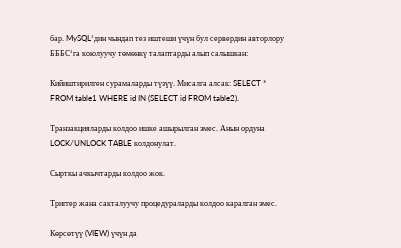бар. MySQL‘дин чындап тез иштеши үчүн бул сервердин авторлору БББС‘га коюлуучу төмөнкү талаптарды алып салышкан:

Кийиштирилген сурамаларды түзүү. Мисалга алсак: SELECT * FROM table1 WHERE id IN (SELECT id FROM table2).

Транзакцияларды колдоо ишке ашырылган эмес. Анын ордуна LOCK/UNLOCK TABLE колдонулат.

Сырткы ачкычтарды колдоо жок.

Триггер жана сакталуучу процедураларды колдоо каралган эмес.

Көрсөтүү (VIEW) үчүн да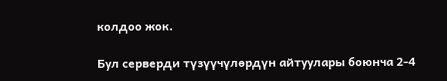колдоо жок.

Бул серверди түзүүчүлөрдүн айтуулары боюнча 2-4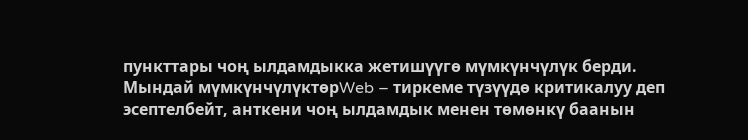пункттары чоң ылдамдыкка жетишүүгө мүмкүнчүлүк берди. Мындай мүмкүнчүлүктөрWeb – тиркеме түзүүдө критикалуу деп эсептелбейт, анткени чоң ылдамдык менен төмөнкү баанын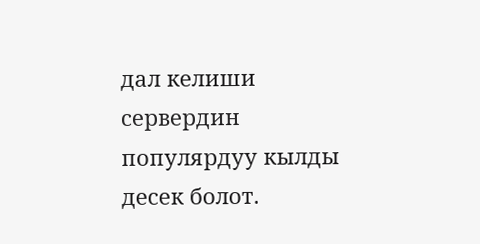дал келиши сервердин популярдуу кылды десек болот.